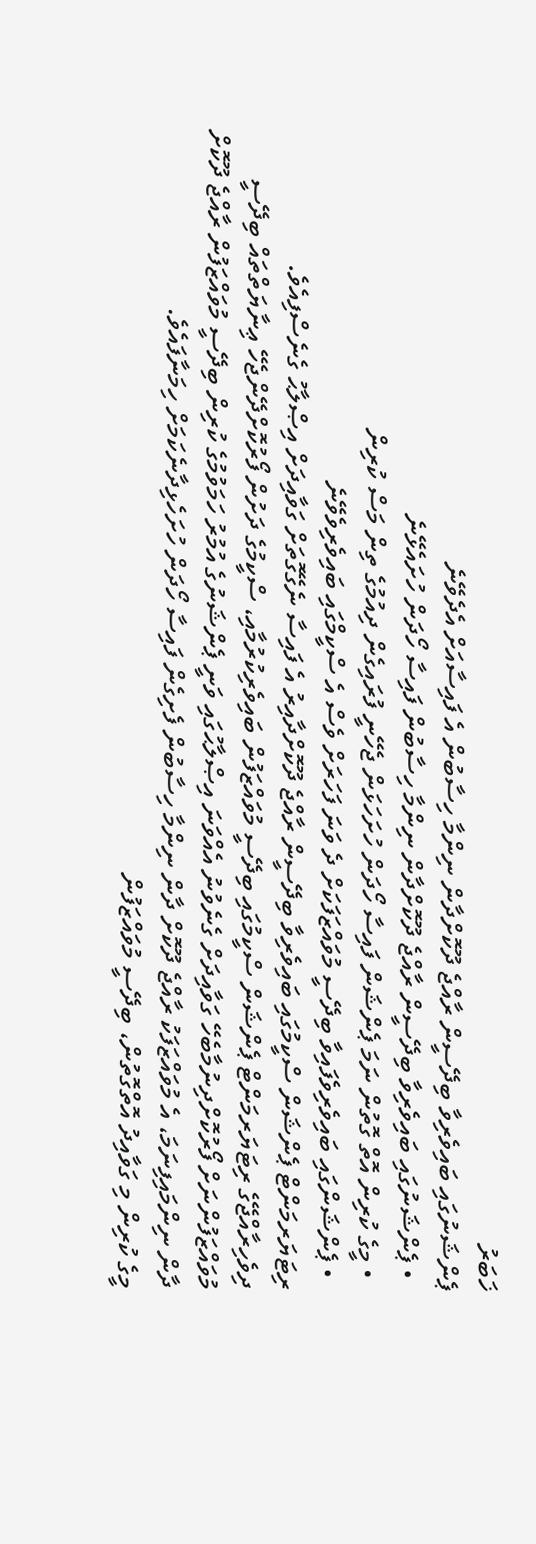ޚަބަރު
ޕެންޝަނުގައި ބައިވެރިވާ ބިދޭސީން ރާއްޖެ ދޫކޮށްދާން ނިންމާ ހިސާބުން އެ ފައިސާއަށް އެދެވޭނެ
  • ޕެންޝަނުގައި ބައިވެރިވާ ބިދޭސީން ރާއްޖެ ދޫކޮށްދާން ނިންމާ ހިސާބުން ފައިސާ ހޯދަން ހުށައެޅޭނެ
  • މީގެ ކުރިން އޮތް ގޮތުން ނަމަ ޕެންޝަން ފައިސާ ހޯދަން ހުށަހަޅަން ޖެހޭނީ ފުރައިގެން ދިއުމުގެ ތިން މަސް ކުރިން
  • ޕެންޝަންގައި ބައިވެރިވެފައިވާ ބިދޭސީ މުވައްޒަފަކަށް ދެ ވަނަ ފަހަރަށް ވެސް އެ ސްކީމްގައި ބައިވެރިވެވޭނެ
ރިޓަޔަރމަންޓް ޕެންޝަން ސްކީމުގައި ބައިވެރިވާ ބިދޭސީން ރާއްޖެ ދޫކޮށްދާއިރު އެ ފައިސާ ނެގޭގޮތަށް ގަވާއިދަށް އިޞްލާޙު ގެނެސްފިއެވެ.
ދިވެހިރާއްޖޭގެ ރިޓަޔަރމަންޓް ޕެންޝަން ސްކީމުގައި ބިދޭސީ މުވައްޒަފުން ބައިވެރިކުރުމާއި، ސްކީމުގެ ދަށުން ފޯރުކޮށްދޭންޖެހޭ ޢިނާޔަތްތައް ބިދޭސީ މުވައްޒަފުންނަށް ފޯރުކޮށްދިނުމާބެހޭ ގަވާއިދަށް ގެނެވުނު އެއްވަނަ އިޞްލާޙުގައި ވަނީ ޕެންޝަނުގެ އުމުރު ހަމަވުމުގެ ކުރިން ބިދޭސީ މުވައްޒަފުން ރާއްޖެ ދޫކޮށް ދާން ނިންމައިފިނަމަ، އެ މުވައްޒަފަކު ރާއްޖެ ދޫކޮށް ދާން ނިންމާ ހިސާބުން ފެށިގެން ފައިސާ ހޯދަން ހުށަހެޅިދާނެކަމަށް ހިމަނާފައެވެ.
މީގެ ކުރިން މި ގަވާއިދު އޮތްގޮތުން، ބިދޭސީ މުވައްޒަފުން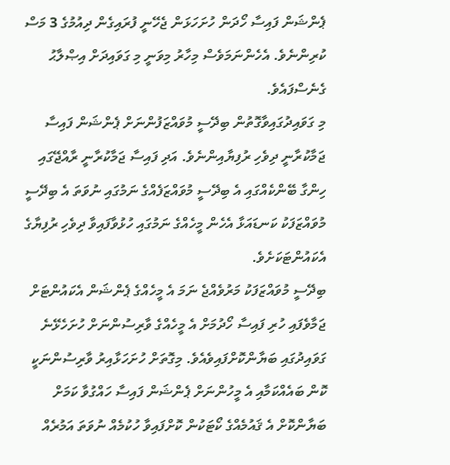ޕެންޝަން ފައިސާ ހޯދަން ހުށަހަޅަން ޖެހޭނީ ފުރައިގެން ދިއުމުގެ 3 މަސް ކުރިންނެވެ. އެހެންނަމަވެސް މިހާރު މިވަނީ މި ގަވައިދަށް އިޞްލާޙު ގެނެސްފައެވެ.
މި ގަވައިދުގައިވާގޮތުން ބިދޭސީ މުވައްޒަފުންނަށް ޕެންޝަން ފައިސާ ޖަމާކުރާނީ ދިވެހި ރުފިޔާއިންނެވެ. އަދި ފައިސާ ޖަމާކުރާނީ ރާއްޖޭގައި ހިންގާ ބޭންކެއްގައި އެ ބިދޭސީ މުވައްޒަފެއްގެ ނަމުގައި ނުވަތަ އެ ބިދޭސީ މުވައްޒަފަކު ކަނޑައަޅާ އެހެން މީހެއްގެ ނަމުގައި ހުޅުވާފައިވާ ދިވެހި ރުފިޔާގެ އެކައުންޓަކަށެވެ.
ބިދޭސީ މުވައްޒަފަކު މަރުވެއްޖެ ނަމަ އެ މީހެއްގެ ޕެންޝަން އެކައުންޓަށް ޖަމާވެފައި ހުރި ފައިސާ ހޯދުމަށް އެ މީހެއްގެ ވާރިސުންނަށް ހުށަހެޅޭނެ ގަވައިދުގައި ބަޔާންކޮށްފައިވެއެވެ. މިގޮތަށް ހުށަހަޅާއިރު ވާރިސުންނަކީ ކޮން ބައެއްކަމާއި އެ މީހުންނަށް ޕެންޝަން ފައިސާ ހައްގުވާ ކަމަށް ބަޔާންކޮށް އެ ޤައުމެއްގެ ކޯޓަކުން ކޮށްފައިވާ ހުކުމެއް ނުވަތަ އަމުރެއް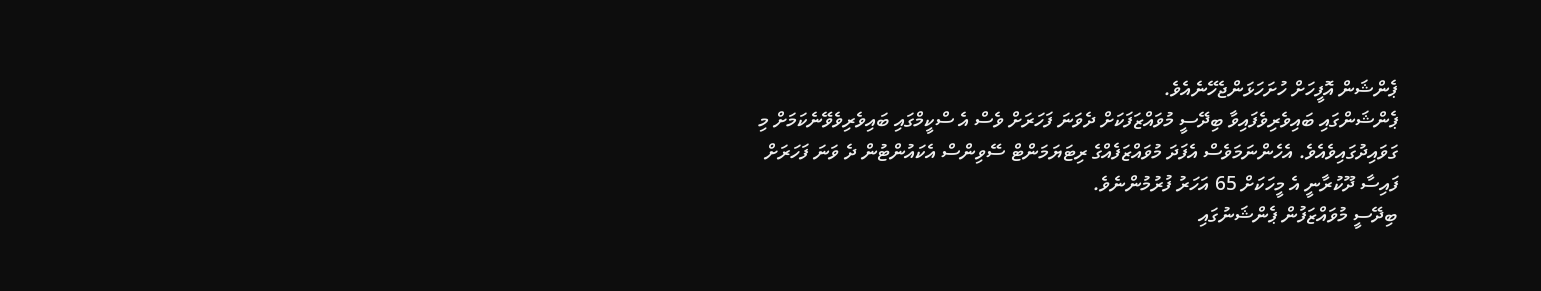ޕެންޝަން އޮފީހަށް ހުށަހަޅަންޖެހޭނެއެވެ.
ޕެންޝަންގައި ބައިވެރިވެފައިވާ ބިދޭސީ މުވައްޒަފަކަށް ދެވަނަ ފަހަރަށް ވެސް އެ ސްކީމްގައި ބައިވެރިވެވޭނެކަމަށް މި ގަވައިދުގައިވެއެވެ. އެހެންނަމަވެސް އެފަދަ މުވައްޒަފެއްގެ ރިޓަޔަމަންޓް ސޭވިންސް އެކައުންޓުން ދެ ވަނަ ފަހަރަށް ފައިސާ ދޫކުރާނީ އެ މީހަކަށް 65 އަހަރު ފުރުމުންނެވެ.
ބިދޭސީ މުވައްޒަފުން ޕެންޝަނުގައި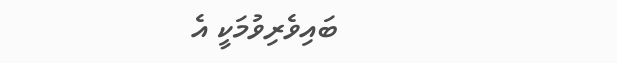ބައިވެރިވުމަކީ އެ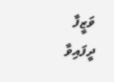ވަޒީފާ ދީފައިވާ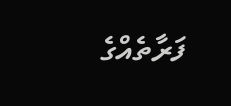ފަރާތެއްގެ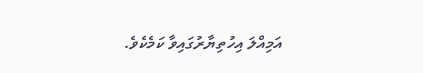އަމިއްލަ އިހުތިޔާރުގައިވާ ކަމެކެވެ.